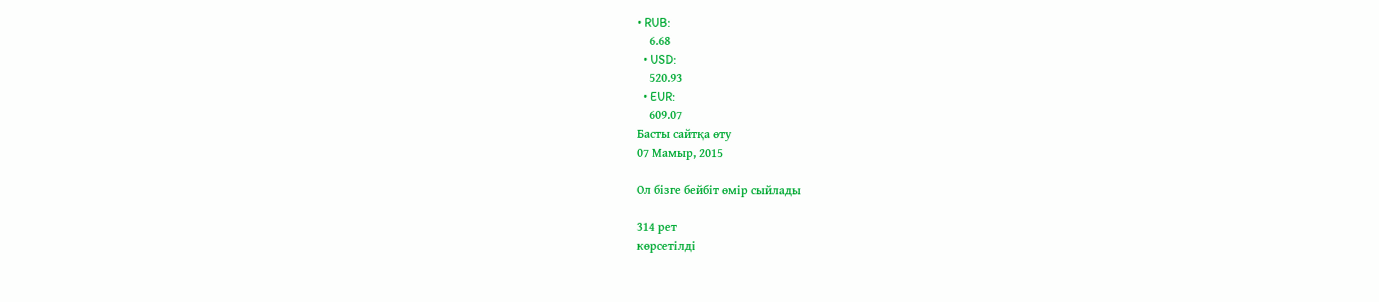• RUB:
    6.68
  • USD:
    520.93
  • EUR:
    609.07
Басты сайтқа өту
07 Мамыр, 2015

Ол бізге бейбіт өмір сыйлады

314 рет
көрсетілді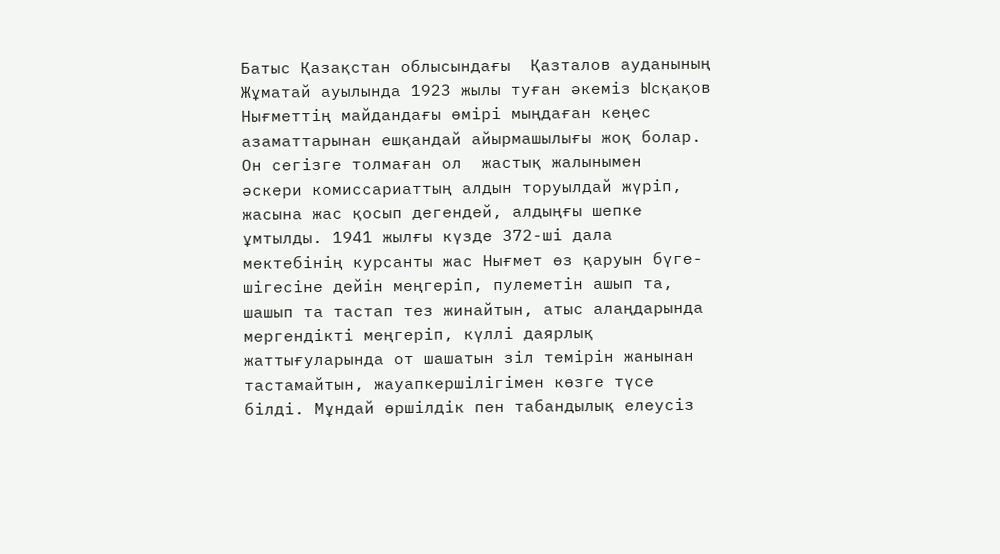Батыс Қазақстан облысындағы  Қазталов ауданының  Жұматай ауылында 1923 жылы туған әкеміз Ысқақов Нығметтің майдандағы өмірі мыңдаған кеңес азаматтарынан ешқандай айырмашылығы жоқ болар. Он сегізге толмаған ол  жастық жалынымен  әскери комиссариаттың алдын торуылдай жүріп, жасына жас қосып дегендей, алдыңғы шепке ұмтылды. 1941 жылғы күзде 372-ші дала мектебінің курсанты жас Нығмет өз қаруын бүге-шігесіне дейін меңгеріп, пулеметін ашып та, шашып та тастап тез жинайтын, атыс алаңдарында мергендікті меңгеріп, күллі даярлық жаттығуларында от шашатын зіл темірін жанынан тастамайтын, жауапкершілігімен көзге түсе білді. Мұндай өршілдік пен табандылық елеусіз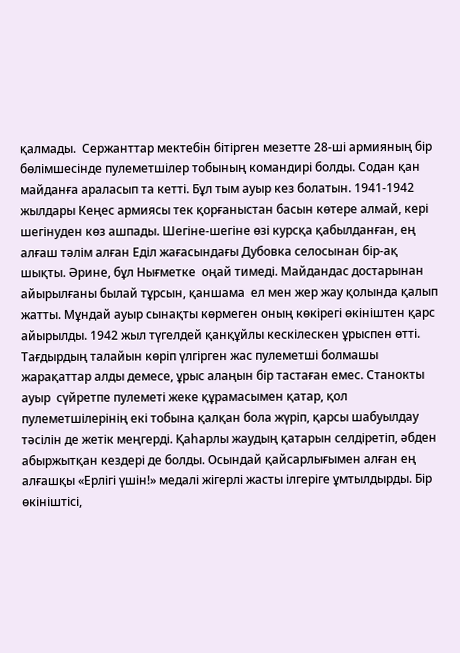қалмады.  Сержанттар мектебін бітірген мезетте 28-ші армияның бір бөлімшесінде пулеметшілер тобының командирі болды. Содан қан майданға араласып та кетті. Бұл тым ауыр кез болатын. 1941-1942 жылдары Кеңес армиясы тек қорғаныстан басын көтере алмай, кері шегінуден көз ашпады. Шегіне-шегіне өзі курсқа қабылданған, ең алғаш тәлім алған Еділ жағасындағы Дубовка селосынан бір-ақ шықты. Әрине, бұл Нығметке  оңай тимеді. Майдандас достарынан айырылғаны былай тұрсын, қаншама  ел мен жер жау қолында қалып жатты. Мұндай ауыр сынақты көрмеген оның көкірегі өкініштен қарс айырылды. 1942 жыл түгелдей қанқұйлы кескілескен ұрыспен өтті. Тағдырдың талайын көріп үлгірген жас пулеметші болмашы жарақаттар алды демесе, ұрыс алаңын бір тастаған емес. Станокты ауыр  сүйретпе пулеметі жеке құрамасымен қатар, қол пулеметшілерінің екі тобына қалқан бола жүріп, қарсы шабуылдау тәсілін де жетік меңгерді. Қаһарлы жаудың қатарын селдіретіп, әбден абыржытқан кездері де болды. Осындай қайсарлығымен алған ең алғашқы «Ерлігі үшін!» медалі жігерлі жасты ілгеріге ұмтылдырды. Бір өкініштісі,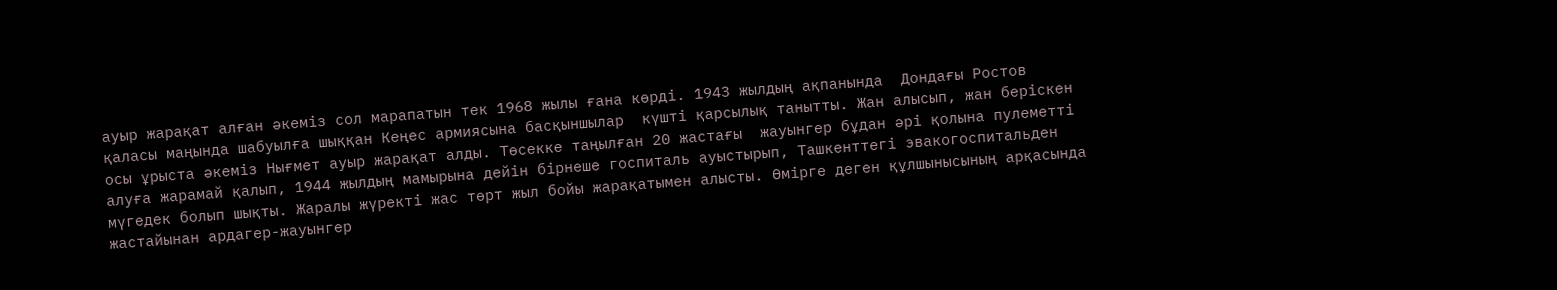ауыр жарақат алған әкеміз сол марапатын тек 1968 жылы ғана көрді. 1943 жылдың ақпанында  Дондағы Ростов қаласы маңында шабуылға шыққан Кеңес армиясына басқыншылар  күшті қарсылық танытты. Жан алысып, жан беріскен осы ұрыста әкеміз Нығмет ауыр жарақат алды. Төсекке таңылған 20 жастағы  жауынгер бұдан әрі қолына пулеметті алуға жарамай қалып, 1944 жылдың мамырына дейін бірнеше госпиталь ауыстырып, Ташкенттегі эвакогоспитальден мүгедек болып шықты. Жаралы жүректі жас төрт жыл бойы жарақатымен алысты. Өмірге деген құлшынысының арқасында жастайынан ардагер-жауынгер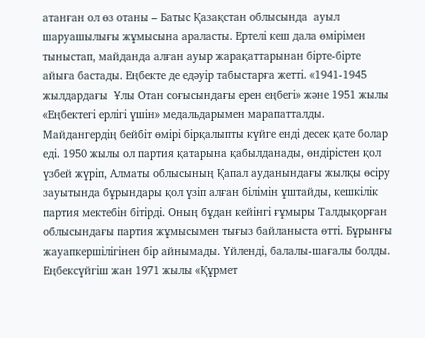атанған ол өз отаны – Батыс Қазақстан облысында  ауыл шаруашылығы жұмысына араласты. Ертелі кеш дала өмірімен тыныстап, майданда алған ауыр жарақаттарынан бірте-бірте айыға бастады. Еңбекте де едәуір табыстарға жетті. «1941-1945 жылдардағы  Ұлы Отан соғысындағы ерен еңбегі» және 1951 жылы «Еңбектегі ерлігі үшін» медальдарымен марапатталды. Майдангердің бейбіт өмірі бірқалыпты күйге енді десек қате болар еді. 1950 жылы ол партия қатарына қабылданады, өндірістен қол үзбей жүріп, Алматы облысының Қапал ауданындағы жылқы өсіру зауытында бұрындары қол үзіп алған білімін ұштайды, кешкілік партия мектебін бітірді. Оның бұдан кейінгі ғұмыры Талдықорған облысындағы партия жұмысымен тығыз байланыста өтті. Бұрынғы жауапкершілігінен бір айнымады. Үйленді, балалы-шағалы болды. Еңбексүйгіш жан 1971 жылы «Құрмет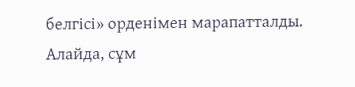белгісі» орденімен марапатталды. Алайда, сұм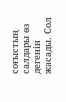соғыстың салдары өз дегенін жасады. Сол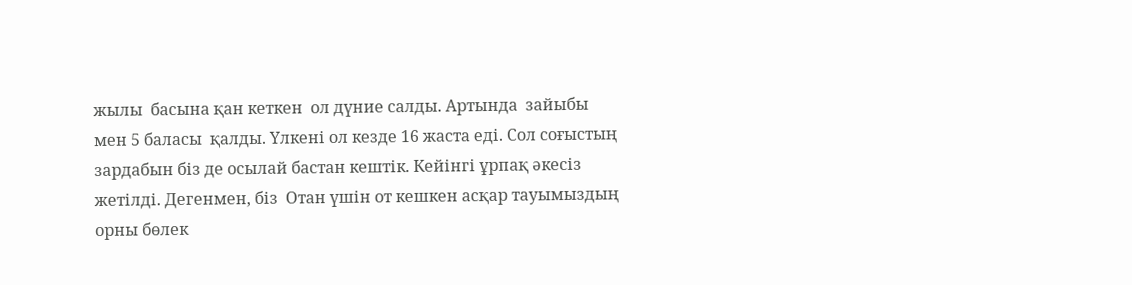жылы  басына қан кеткен  ол дүние салды. Артында  зайыбы мен 5 баласы  қалды. Үлкені ол кезде 16 жаста еді. Сол соғыстың зардабын біз де осылай бастан кештік. Кейінгі ұрпақ әкесіз жетілді. Дегенмен, біз  Отан үшін от кешкен асқар тауымыздың орны бөлек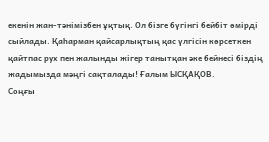екенін жан-тәнімізбен ұқтық. Ол бізге бүгінгі бейбіт өмірді сыйлады. Қаһарман қайсарлықтың қас үлгісін көрсеткен қайтпас рух пен жалынды жігер танытқан әке бейнесі біздің жадымызда мәңгі сақталады! Ғалым ЫСҚАҚОВ.
Соңғы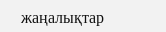жаңалықтар